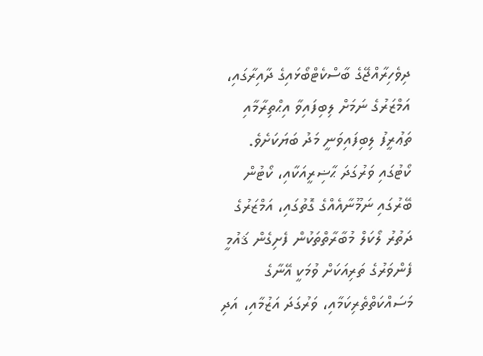ދިވެހިރާއްޖޭގެ ބާސްކެޓްބޯޅައިގެ ދާއިރާގައި، އަމްޒަރުގެ ނަމަށް ލިބިފައިވާ އިޙްތިރާމާއި ތަޢުރީފު ލިބިފައިވަނީ މަދު ބަޔަކަށެވެ. ކޯޓުގައި ވަރުގަދަ ޙާޟިރީއަކާއި، ކޯޓުން ބޭރުގައި ނަމޫނާއެއްގެ ގޮތުގައި، އަމްޒަރުގެ ދަތުރު ލޯކަލް މުބާރާތްތަކުން ފެށިގެން ޤައުމީ ފެންވަރުގެ ތަރިއަކަށް ވުމަކީ އޭނާގެ މަސައްކަތްތެރިކަމާއި، ވަރުގަދަ އަޒުމާއި، އަދި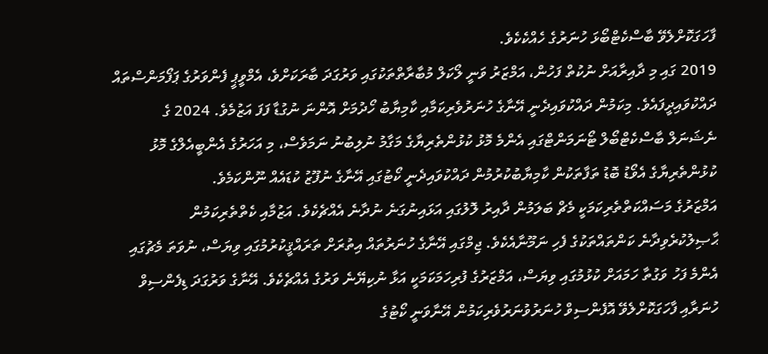ފާހަގަކޮށްލެވޭ ބާސްކެޓްބޯޅަ ހުނަރުގެ ހެއްކެކެވެ.
2019 ގައި މި ދާއިރާއަށް ނުކުތް ފަހުން، އަމްޒަރު ވަނީ ލޯކަލް މުބާރާތްތަކުގައި ވަރުގަދަ ބާރަކަށްވެ، އެމްވީޕީ ފެންވަރުގެ ޕަފޯމަންސްތައް ދައްކުވައިދީފައެވެ. މިކަމުން ދައްކުވައިދެނީ އޭނާގެ ހުނަރުވެރިކަމާއި ކާމިޔާބު ހޯދުމަށް އޮންނަ ނުގުޑާ ފަފަ އަޒުމެވެ. 2024 ގެ ނެޝަނަލް ބާސްކެޓްބޯލް ޓޯނަމަންޓްގައި އެންމެ މޮޅު ކުޅުންތެރިޔާގެ މަގާމު ނުލިބުނު ނަމަވެސް، މި އަހަރުގެ އެންބީއެލްގެ މޮޅު ކުޅުންތެރިޔާގެ އެވޯޑު ބޮޑު ތަފާތަކުން ކާމިޔާބުކުރުމުން ދައްކުވައިދެނީ ކޯޓުގައި އޭނާގެ ނުފޫޒު ކުޑައެއް ނޫންކަމެވެ.
އަމްޒަރުގެ މަސައްކަތްތެރިކަމަކީ މެޗް ބަލަމުން ދާއިރު ލޮލުގައި އަޅައިނުގަނެ ނުދާނެ އެއްޗެކެވެ. އަޒުމާއި ކެތްތެރިކަމުން ޙާޞިލުކުރެވިދާނެ ކަންތައްތަކުގެ ފެހި ނަމޫނާއެކެވެ. ޖިމްގައި އޭނާގެ ހުނަރުތައް އިތުރަށް ތަރައްޤީކުރުމުގައި ވިޔަސް، ނުވަތަ މެޗުގައި އެންމެ ފަހު ވަގުތާ ހަމައަށް ކުޅުމުގައި ވިޔަސް، އަމްޒަރުގެ ފުރިހަމަކަމަކީ އަޅާ ނުކިޔޭނެ ވަރުގެ އެއްޗެކެވެ. އޭނާގެ ވަރުގަދަ ޑިފެންސިވް ހުނަރާއި ފާހަގަކޮށްލެވޭ އޮފެންސިވް ހުނަރުވުނަރުވެރިކަމުން އޭނާވަނީ ކޯޓުގެ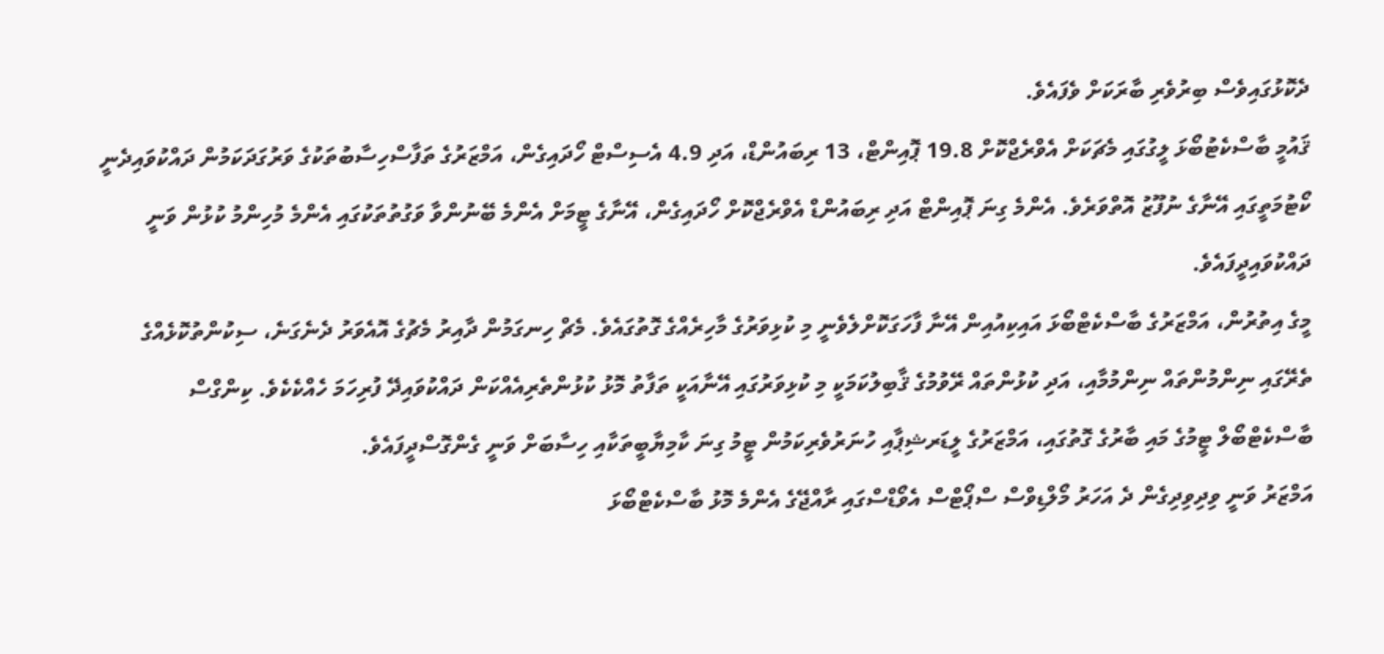ދެކޮޅުގައިވެސް ބިރުވެރި ބާރަކަށް ވެފައެވެ.
ޤައުމީ ބާސްކެޓުބޯޅަ ލީގުގައި މެޗަކަށް އެވްރެޖްކޮށް 19.8 ޕޮއިންޓް، 13 ރިބައުންޑް، އަދި 4.9 އެސިސްޓް ހޯދައިގެން، އަމްޒަރުގެ ތަފާސްހިސާބުތަކުގެ ވަރުގަދަކަމުން ދައްކުވައިދެނީ ކޯޓުމަތީގައި އޭނާގެ ނުފޫޒު އޮތްވަރެވެ. އެންމެ ގިނަ ޕޮއިންޓް އަދި ރިބައުންޑް އެވްރެޖްކޮށް ހޯދައިގެން، އޭނާގެ ޓީމަށް އެންމެ ބޭނުންވާ ވަގުތުތަކުގައި އެންމެ މުހިންމު ކުޅުން ވަނީ ދައްކުވައިދީފައެވެ.
މީގެ އިތުރުން، އަމްޒަރުގެ ބާސްކެޓްބޯޅަ އައިކިއުއިން އޭނާ ފާހަގަކޮށްލެވެނީ މި ކުޅިވަރުގެ މާހިރެއްގެ ގޮތުގައެވެ. މެޗް ހިނގަމުން ދާއިރު މެޗުގެ އޮއެވަރު ދެނެގަނެ، ސިކުންތުކޮޅެއްގެ ތެރޭގައި ނިންމުންތައް ނިންމުމާއި، އަދި ކުޅުންތައް ރޭވުމުގެ ޤާބިލުކަމަކީ މި ކުޅިވަރުގައި އޭނާއަކީ ތަފާތު މޮޅު ކުޅުންތެރިއެއްކަން ދައްކުވައިދޭ ފުރިހަމަ ހެއްކެކެވެ. ކިންގްސް ބާސްކެޓްބޯލް ޓީމުގެ މައި ބާރުގެ ގޮތުގައި، އަމްޒަރުގެ ލީޑަރޝިޕާއި ހުނަރުވެރިކަމުން ޓީމު ގިނަ ކާމިޔާބީތަކާއި ހިސާބަށް ވަނީ ގެންގޮސްދީފައެވެ.
އަމްޒަރު ވަނީ ވިދިވިދިގެން ދެ އަހަރު މޯލްޑިވްސް ސްޕޯޓްސް އެވޯޑްސްގައި ރާއްޖޭގެ އެންމެ މޮޅު ބާސްކެޓްބޯޅަ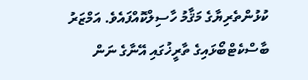ކުޅުންތެރިޔާގެ މަޤާމު ހާސިލްކޮއްފައެވެ. އަމްޒަރު ބާސްކެޓްބޯޅައިގެ ތާރީޚުގައި އޭނާގެ ނަން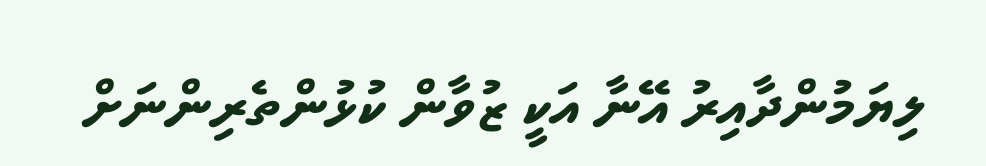ލިޔަމުންދާއިރު އޭނާ އަކީ ޒުވާން ކުޅުންތެރިންނަށް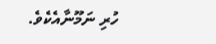ހުރި ނަމޫނާއެކެވެ.